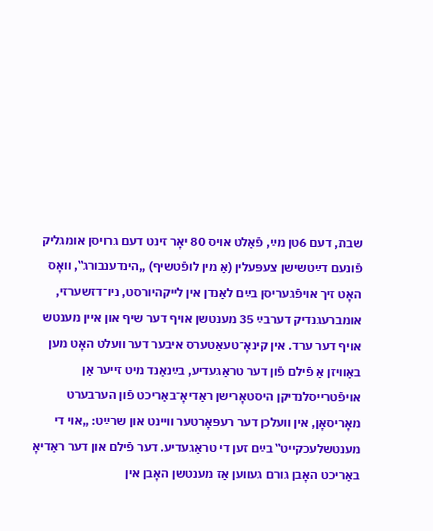שבת, דעם 6טן מײַ, פֿאַלט אויס 80 יאָר זינט דעם גרויסן אומגליק פֿונעם דײַטשישן צעפּעלין (אַ מין לופֿטשיף) „הינדענבורג‟, וואָס האָט זיך אויפֿגעריסן בײַם לאַנדן אין לייקהיורסט, ניו־דזשערזי, אומברעגנדיק דערבײַ 35 מענטשן אויף דער שיף און איין מענטש אויף דער ערד. אין קינאָ־טעאַטערס איבער דער וועלט האָט מען באַוויזן אַ פֿילם פֿון דער טראַגעדיע, בײַנאַנד מיט זייער אַן אויפֿטרייסלנדיקן היסטאָרישן ראַדיאָ־באַריכט פֿון הערבערט מאָריסאָן, אין וועלכן דער רעפּאָרטער וויינט און שרײַט: „אוי די מענטשלעכקייט‟ בײַם זען די טראַגעדיע. דער פֿילם און דער ראַדיאָ באַריכט האָבן גורם געווען אַז מענטשן האָבן אין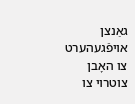גאַנצן אויפֿגעהערט צו האָבן צוטרוי צו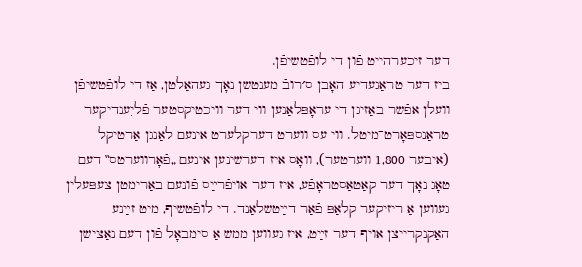דער זיכערהייט פֿון די לופֿטשיפֿן.
ביז דער טראַגעדיע האָבן ס׳רובֿ מענטשן נאָך געהאַלטן, אַז די לופֿטשיפֿן וועלן אפֿשר באַזיגן די עראָפּלאַנען ווי דער וויכטיקסטער פֿליִענדיקער טראַנספּאָרט־מיטל. ווי עס ווערט דערקלערט אינעם לאַנגן אַרטיקל (איבער 1,800 ווערטער), וואָס איז דערשינען אינעם „פֿאָרווערטס‟ דעם טאָג נאָך דער קאַטאַסטראָפֿע, איז דער אויפֿרײַס פֿונעם באַרימטן צעפּעלין געווען אַ ריזיקער קלאַפּ פֿאַר דײַטשלאַנד. די לופֿטשיף, מיט זײַנע האַקנקרייצן אויף דער זײַט, איז געווען ממש אַ סימבאָל פֿון דעם נאַצישן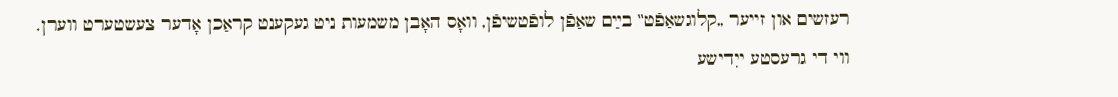רעזשים און זייער „קלוגשאַפֿט‟ בײַם שאַפֿן לופֿטשיפֿן, וואָס האָבן משמעות ניט געקענט קראַכן אָדער צעשטערט ווערן.
ווי די גרעסטע ייִדישע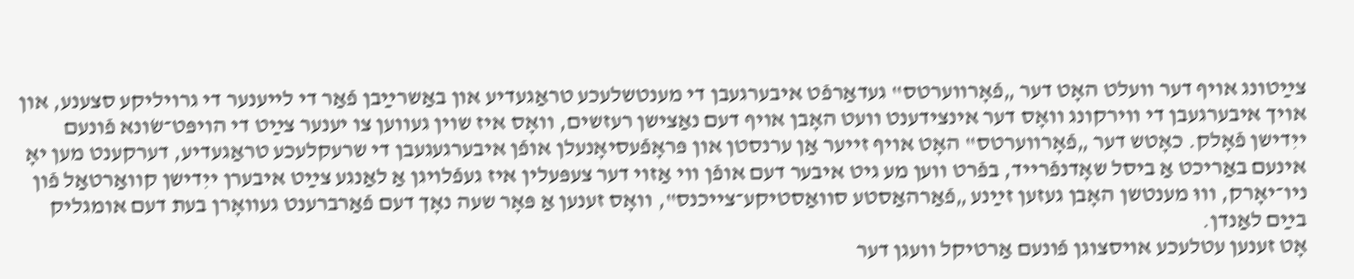צײַטונג אויף דער וועלט האָט דער „פֿאָרווערטס‟ געדאַרפֿט איבערגעבן די מענטשלעכע טראַגעדיע און באַשרײַבן פֿאַר די לייענער די גרויליקע סצענע, און אויך איבערגעבן די ווירקונג וואָס דער אינצידענט וועט האָבן אויף דעם נאַצישן רעזשים, וואָס איז שוין געווען צו יענער צײַט די הויפּט־שׂונא פֿונעם ייִדישן פֿאָלק. כאָטש דער „פֿאָרווערטס‟ האָט אויף זייער אַן ערנסטן און פּראָפֿעסיאָנעלן אופֿן איבערגעגעבן די שרעקלעכע טראַגעדיע, דערקענט מען יאָ אינעם באַריכט אַ ביסל שאָדנפֿרייד, בפֿרט ווען מע גיט איבער דעם אופֿן ווי אַזוי דער צעפּעלין איז געפֿלויגן אַ לאַנגע צײַט איבערן ייִדישן קוואַרטאַל פֿון ניו־יאָרק, וווּ מענטשן האָבן געזען זײַנע „פֿאַרהאַסטע סוואַסטיקע־צייכנס‟, וואָס זענען אַ פּאָר שעה נאָך דעם פֿאַרברענט געוואָרן בעת דעם אומגליק בײַם לאַנדן.
אָט זענען עטלעכע אויסצוגן פֿונעם אַרטיקל וועגן דער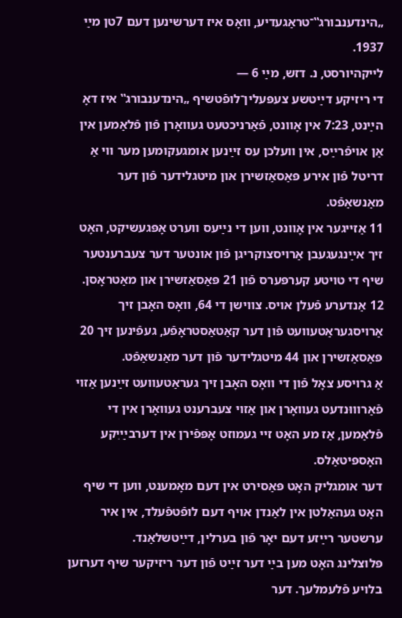„הינדענבורג‟־טראַגעדיע, וואָס איז דערשינען דעם 7טן מײַ 1937.
לייקהיורסט, נ. דזש, מײַ 6 —
די ריזיקע דײַטשע צעפּעלין־לופֿטשיף „הינדענבורג‟ איז דאָ הײַנט, 7:23 אין אָוונט, פֿאַרניכטעט געוואָרן פֿון פֿלאַמען אין אַן אויפֿרײַס, אין וועלכן עס זײַנען אומגעקומען מער ווי אַ דריטל פֿון אירע פּאַסאַזשירן און מיטגלידער פֿון דער מאַנשאַפֿט.
11 אַזייגער אין אָוונט, ווען די נײַעס ווערט אָפּגעשיקט, האָט זיך אײַנגעגעבן אַרויסצוקריגן פֿון אונטער דער צעברענטער שיף די טויטע קערפּערס פֿון 21 פּאַסאַזשירן און מאַטראָסן. 12 אַנדערע פֿעלן אויס. צווישן די 64, וואָס האָבן זיך אַרויסגעראַטעוועט פֿון דער קאַטאַסטראָפֿע, געפֿינען זיך 20 פּאַסאַזשירן און 44 מיטגלידער פֿון דער מאַנשאַפֿט.
אַ גרויסע צאָל פֿון די וואָס האָבן זיך געראַטעוועט זײַנען אַזוי פֿאַרוווּנדעט געוואָרן און אַזוי צעברענט געוואָרן אין די פֿלאַמען, אַז מע האָט זיי געמוזט אָפּפֿירן אין דערבײַיִקע האָספּיטאַלס.
דער אומגליק האָט פּאַסירט אין דעם מאָמענט, ווען די שיף האָט געהאַלטן אין לאַנדן אויף דעם לופֿטפֿעלד, אין איר ערשטער רײַזע דעם יאָר פֿון בערלין, דײַטשלאַנד.
פּלוצלינג האָט מען בײַ דער זײַט פֿון דער ריזיקער שיף דערזען בלויע פֿלעמלעך. דער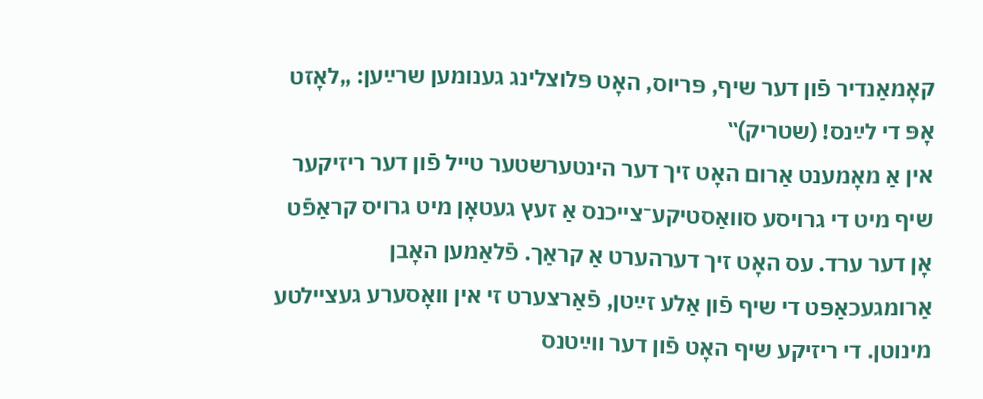קאָמאַנדיר פֿון דער שיף, פּריוס, האָט פּלוצלינג גענומען שרײַען: „לאָזט אָפּ די לײַנס! (שטריק)‟
אין אַ מאָמענט אַרום האָט זיך דער הינטערשטער טייל פֿון דער ריזיקער שיף מיט די גרויסע סוואַסטיקע־צייכנס אַ זעץ געטאָן מיט גרויס קראַפֿט אָן דער ערד. עס האָט זיך דערהערט אַ קראַך. פֿלאַמען האָבן אַרומגעכאַפּט די שיף פֿון אַלע זײַטן, פֿאַרצערט זי אין וואָסערע געציילטע מינוטן. די ריזיקע שיף האָט פֿון דער ווײַטנס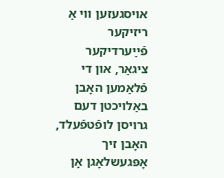אויסגעזען ווי אַ ריזיקער פֿײַערדיקער ציגאַר, און די פֿלאַמען האָבן באַלויכטן דעם גרויסן לופֿטפֿעלד, האָבן זיך אָפּגעשלאָגן אָן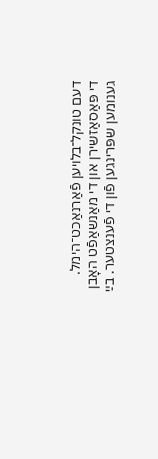דעם טונקל־בלויען פֿאַרנאַכט־הימל.
די פּאַסאַזשירן און די מאַנשאַפֿט האָבן גענומען שפּרינגען פֿון די פֿענצטער. בײַ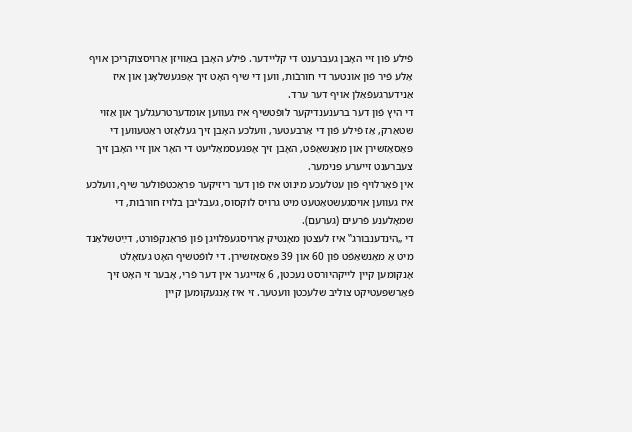פֿילע פֿון זיי האָבן געברענט די קליידער. פֿילע האָבן באַוויזן אַרויסצוקריכן אויף אַלע פֿיר פֿון אונטער די חורבֿות, ווען די שיף האָט זיך אָפּגעשלאָגן און איז אַנידערגעפֿאַלן אויף דער ערד.
די היץ פֿון דער ברענענדיקער לופֿטשיף איז געווען אומדערטרעגלעך און אַזוי שטאַרק, אַז פֿילע פֿון די אַרבעטער, וועלכע האָבן זיך געלאָזט ראַטעווען די פּאַסאַזשירן און מאַנשאַפֿט, האָבן זיך אָפּגעסמאַליעט די האָר און זיי האָבן זיך צעברענט זייערע פּנימער.
אין פֿאַרלויף פֿון עטלעכע מינוט איז פֿון דער ריזיקער פּראַכטפֿולער שיף, וועלכע איז געווען אויסגעשטאַטעט מיט גרויס לוקסוס, געבליבן בלויז חורבֿות, די שמאָלענע פֿרעים (גערעם).
די „הינדענבורג‟ איז לעצטן מאָנטיק אַרויסגעפֿלויגן פֿון פֿראַנקפֿורט, דײַטשלאַנד מיט אַ מאַנשאַפֿט פֿון 60 און 39 פּאַסאַזשירן. די לופֿטשיף האָט געזאָלט אָנקומען קיין לייקהיורסט נעכטן, 6 אַזייגער אין דער פֿרי, אָבער זי האָט זיך פֿאַרשפּעטיקט צוליב שלעכטן וועטער. זי איז אָנגעקומען קיין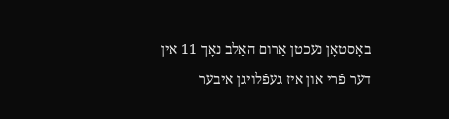באָסטאָן נעכטן אַרום האַלב נאָך 11 אין דער פֿרי און איז געפֿלויגן איבער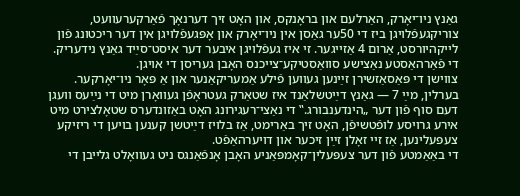גאַנץ ניו־יאָרק, האַרלעם און בראָנקס, און האָט זיך דערנאָך פֿאַרקערעוועט, צוריקגעפֿלויגן ביז די 50ער גאַסן אין ניו־יאָרק און אָפּגעפֿלויגן אין דער ריכטונג פֿון לייקהיורסט, אַרום 4 אַזייגער. זי איז געפֿלויגן איבער דער איסט־סײַד גאַנץ נידעריק. די פֿאַרהאַסטע נאַצישע סוואַסטיקע־צייכנס האָבן געריסן די אויגן.
צווישן די פּאַסאַזשירן זײַנען געווען פֿילע אַמעריקאַנער און אַ פּאָר ניו־יאָרקער.
בערלין, מײַ 7 — גאַנץ דײַטשלאַנד איז שטאַרק געטראָפֿן געוואָרן מיט די נײַעס וועגן דעם סוף פֿון דער „הינדענבורג.‟ די נאַצי־רעגירונג האָט באַזונדערס שטאָלצירט מיט אירע גרויסע לופֿטשיפֿן, האָט זיך באַרימט, אַז בלויז דײַטשן קענען בויען די ריזיקע צעפּעלינען, אַז זיי זאָלן זײַן זיכער און דויערהאַפֿט.
די באַאַמטע פֿון דער צעפּעלין־קאָמפּאַניע האָבן אָנפֿאַנגס ניט געוואָלט גלייבן די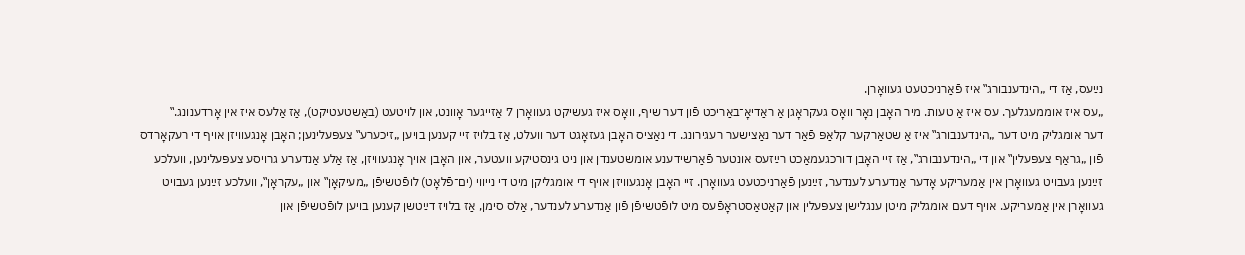נײַעס, אַז די „הינדענבורג‟ איז פֿאַרניכטעט געוואָרן.
„עס איז אוממעגלעך. עס איז אַ טעות. מיר האָבן נאָר וואָס געקראָגן אַ ראַדיאָ־באַריכט פֿון דער שיף, וואָס איז געשיקט געוואָרן 7 אַזייגער אָוונט, און לויטעט (באַשטעטיקט), אַז אַלעס איז אין אָרדענונג.‟
דער אומגליק מיט דער „הינדענבורג‟ איז אַ שטאַרקער קלאַפּ פֿאַר דער נאַצישער רעגירונג. די נאַציס האָבן געזאָגט דער וועלט, אַז בלויז זיי קענען בויען „זיכערע‟ צעפּעלינען; האָבן אָנגעוויזן אויף די רעקאָרדס פֿון „גראַף צעפּעלין‟ און די „הינדענבורג‟, אַז זיי האָבן דורכגעמאַכט רײַזעס אונטער פֿאַרשידענע אומשטענדן און ניט גינסטיקע וועטער, און האָבן אויך אָנגעוויזן, אַז אַלע אַנדערע גרויסע צעפּעלינען, וועלכע זײַנען געבויט געוואָרן אין אַמעריקע אָדער אַנדערע לענדער, זײַנען פֿאַרניכטעט געוואָרן. זיי האָבן אָנגעוויזן אויף די אומגליקן מיט די נייווי (ים־פֿלאָט) לופֿטשיפֿן „מעיקאָן‟ און „עקראָן‟, וועלכע זײַנען געבויט געוואָרן אין אַמעריקע. אויף דעם אומגליק מיטן ענגלישן צעפּעלין און קאַטאַסטראָפֿעס מיט לופֿטשיפֿן פֿון אַנדערע לענדער, אַלס סימן, אַז בלויז דײַטשן קענען בויען לופֿטשיפֿן און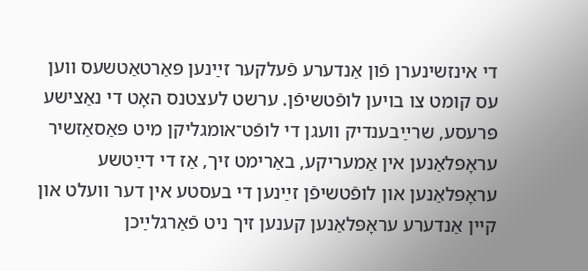די אינזשינערן פֿון אַנדערע פֿעלקער זײַנען פּאַרטאַטשעס ווען עס קומט צו בויען לופֿטשיפֿן. ערשט לעצטנס האָט די נאַצישע פּרעסע, שרײַבענדיק וועגן די לופֿט־אומגליקן מיט פּאַסאַזשיר עראָפּלאַנען אין אַמעריקע, באַרימט זיך, אַז די דײַטשע עראָפּלאַנען און לופֿטשיפֿן זײַנען די בעסטע אין דער וועלט און קיין אַנדערע עראָפּלאַנען קענען זיך ניט פֿאַרגלײַכן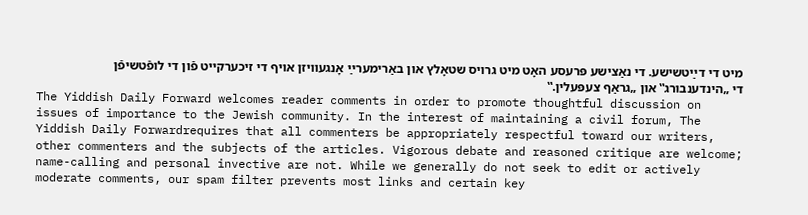מיט די דײַטשישע. די נאַצישע פּרעסע האָט מיט גרויס שטאָלץ און באַרימערײַ אָנגעוויזן אויף די זיכערקייט פֿון די לופֿטשיפֿן די „הינדענבורג‟ און „גראַף צעפּעלין.‟
The Yiddish Daily Forward welcomes reader comments in order to promote thoughtful discussion on issues of importance to the Jewish community. In the interest of maintaining a civil forum, The Yiddish Daily Forwardrequires that all commenters be appropriately respectful toward our writers, other commenters and the subjects of the articles. Vigorous debate and reasoned critique are welcome; name-calling and personal invective are not. While we generally do not seek to edit or actively moderate comments, our spam filter prevents most links and certain key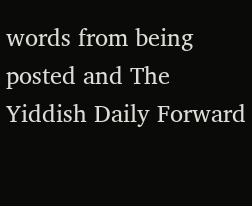words from being posted and The Yiddish Daily Forward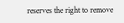reserves the right to remove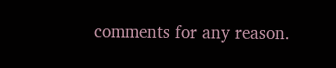comments for any reason.